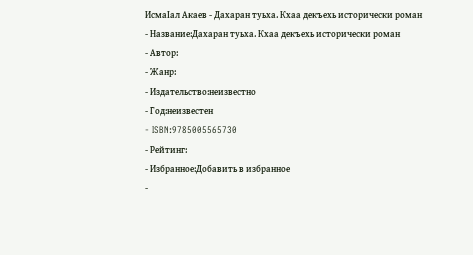ИсмаIал Акаев - Дахаран туьха. Кхаа декъехь исторически роман
- Название:Дахаран туьха. Кхаа декъехь исторически роман
- Автор:
- Жанр:
- Издательство:неизвестно
- Год:неизвестен
- ISBN:9785005565730
- Рейтинг:
- Избранное:Добавить в избранное
-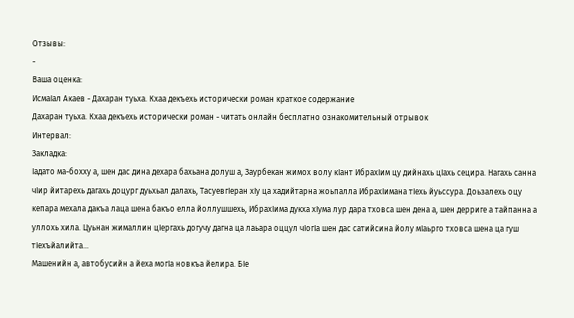Отзывы:
-
Ваша оценка:
ИсмаIал Акаев - Дахаран туьха. Кхаа декъехь исторически роман краткое содержание
Дахаран туьха. Кхаа декъехь исторически роман - читать онлайн бесплатно ознакомительный отрывок
Интервал:
Закладка:
Iадато ма-бохху а, шен дас дина дехара бахьана долуш а, Заурбекан жимох волу кIант ИбрахIим цу дийнахь цIахь сецира. Нагахь санна чIир йитарехь дагахь доцург дуьхьал далахь, ТасуевгIеран хIу ца хадийтарна жоьпалла ИбрахIимана тIехь йуьссура. Доьзалехь оцу кепара мехала дакъа лаца шена бакъо елла йоллушшехь, ИбрахIима дукха хIума лур дара тховса шен дена а, шен дерриге а тайпанна а уллохь хила. Цуьнан жималлин цIергахь догучу дагна ца лаьара оццул чIогIа шен дас сатийсина йолу мIаьрго тховса шена ца гуш тIехъйалийта…
Машенийн а, автобусийн а йеха могIа новкъа йелира. БIе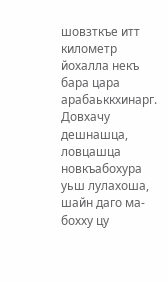шовзткъе итт километр йохалла некъ бара цара арабаьккхинарг. Довхачу дешнашца, ловцашца новкъабохура уьш лулахоша, шайн даго ма-бохху цу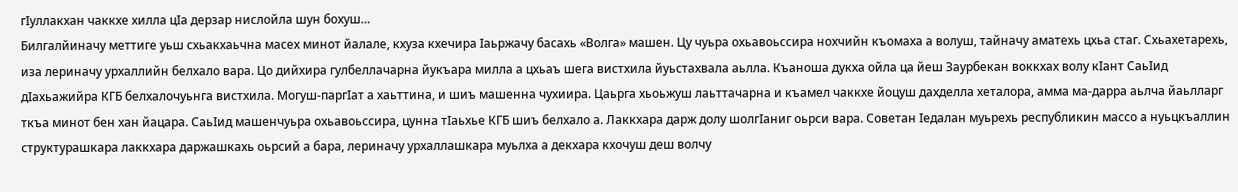гIуллакхан чаккхе хилла цIа дерзар нислойла шун бохуш…
Билгалйиначу меттиге уьш схьакхаьчна масех минот йалале, кхуза кхечира Iаьржачу басахь «Волга» машен. Цу чуьра охьавоьссира нохчийн къомаха а волуш, тайначу аматехь цхьа стаг. Схьахетарехь, иза лериначу урхаллийн белхало вара. Цо дийхира гулбеллачарна йукъара милла а цхьаъ шега вистхила йуьстахвала аьлла. Къаноша дукха ойла ца йеш Заурбекан воккхах волу кIант СаьIид дIахьажийра КГБ белхалочуьнга вистхила. Могуш-паргIат а хаьттина, и шиъ машенна чухиира. Цаьрга хьоьжуш лаьттачарна и къамел чаккхе йоцуш дахделла хеталора, амма ма-дарра аьлча йаьлларг ткъа минот бен хан йацара. СаьIид машенчуьра охьавоьссира, цунна тIаьхье КГБ шиъ белхало а. Лаккхара дарж долу шолгIаниг оьрси вара. Советан Iедалан муьрехь республикин массо а нуьцкъаллин структурашкара лаккхара даржашкахь оьрсий а бара, лериначу урхаллашкара муьлха а декхара кхочуш деш волчу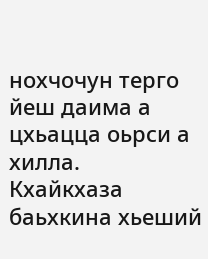нохчочун терго йеш даима а цхьацца оьрси а хилла.
Кхайкхаза баьхкина хьеший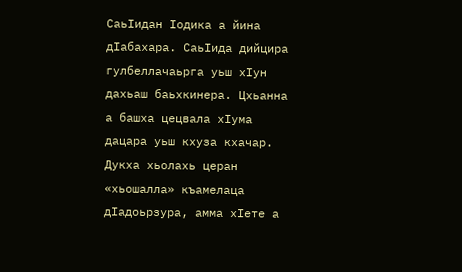СаьIидан Iодика а йина дIабахара. СаьIида дийцира гулбеллачаьрга уьш хIун дахьаш баьхкинера. Цхьанна а башха цецвала хIума дацара уьш кхуза кхачар. Дукха хьолахь церан «хьошалла» къамелаца дIадоьрзура, амма хIете а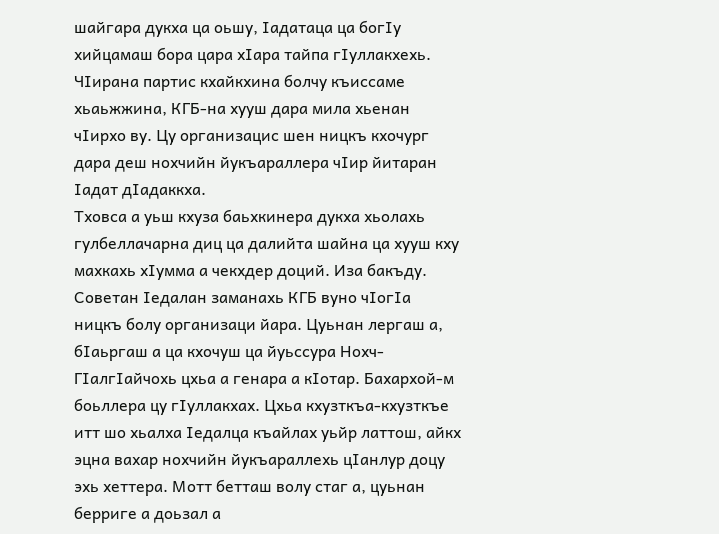шайгара дукха ца оьшу, Iадатаца ца богIу хийцамаш бора цара хIара тайпа гIуллакхехь. ЧIирана партис кхайкхина болчу къиссаме хьаьжжина, КГБ-на хууш дара мила хьенан чIирхо ву. Цу организацис шен ницкъ кхочург дара деш нохчийн йукъараллера чIир йитаран Iадат дIадаккха.
Тховса а уьш кхуза баьхкинера дукха хьолахь гулбеллачарна диц ца далийта шайна ца хууш кху махкахь хIумма а чекхдер доций. Иза бакъду. Советан Iедалан заманахь КГБ вуно чIогIа ницкъ болу организаци йара. Цуьнан лергаш а, бIаьргаш а ца кхочуш ца йуьссура Нохч-ГIалгIайчохь цхьа а генара а кIотар. Бахархой-м боьллера цу гIуллакхах. Цхьа кхузткъа-кхузткъе итт шо хьалха Iедалца къайлах уьйр латтош, айкх эцна вахар нохчийн йукъараллехь цIанлур доцу эхь хеттера. Мотт бетташ волу стаг а, цуьнан берриге а доьзал а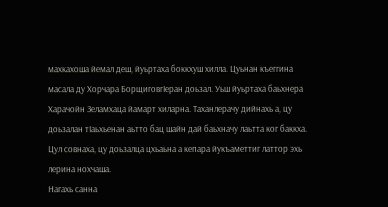махкахоша йемал деш, йуьртаха боккхуш хилла. Цуьнан къеггина масала ду Хорчара БорщиговгIеран доьзал. Уьш йуьртаха баьхнера Харачойн Зеламхаца йамарт хиларна. Таханлерачу дийнахь а, цу доьзалан тIаьхьенан аьтто бац шайн дай баьхначу лаьтта ког баккха. Цул совнаха, цу доьзалца цхьаьна а кепара йукъаметтиг латтор эхь лерина нохчаша.
Нагахь санна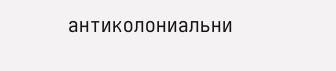антиколониальни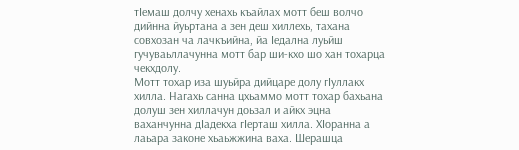тIемаш долчу хенахь къайлах мотт беш волчо дийнна йуьртана а зен деш хиллехь, тахана совхозан ча лачкъийна, йа Iедална луьйш гучуваьллачунна мотт бар ши-кхо шо хан тохарца чекхдолу.
Мотт тохар иза шуьйра дийцаре долу гIуллакх хилла. Нагахь санна цхьаммо мотт тохар бахьана долуш зен хиллачун доьзал и айкх эцна ваханчунна дIадекха гIерташ хилла. ХIоранна а лаьара законе хьаьжжина ваха. Шерашца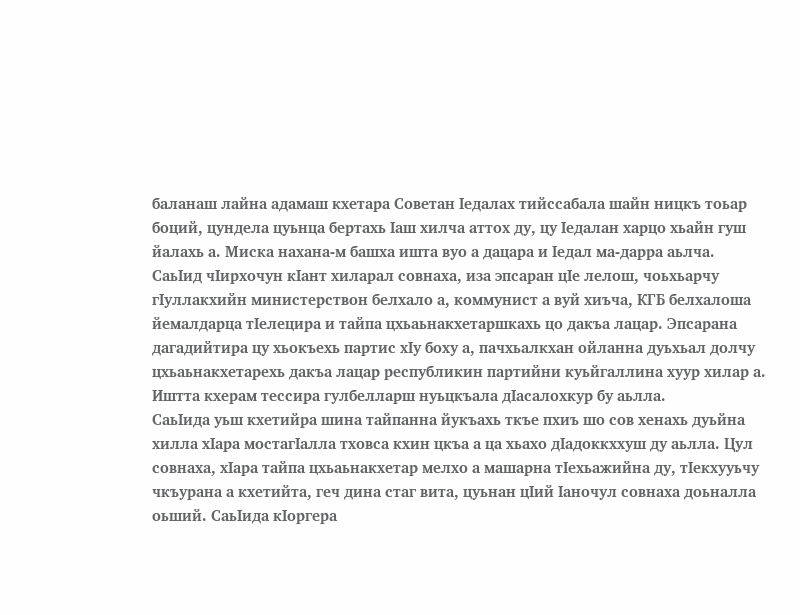баланаш лайна адамаш кхетара Советан Iедалах тийссабала шайн ницкъ тоьар боций, цундела цуьнца бертахь Iаш хилча аттох ду, цу Iедалан харцо хьайн гуш йалахь а. Миска нахана-м башха ишта вуо а дацара и Iедал ма-дарра аьлча.
СаьIид чIирхочун кIант хиларал совнаха, иза эпсаран цIе лелош, чоьхьарчу гIуллакхийн министерствон белхало а, коммунист а вуй хиъча, КГБ белхалоша йемалдарца тIелецира и тайпа цхьаьнакхетаршкахь цо дакъа лацар. Эпсарана дагадийтира цу хьокъехь партис хIу боху а, пачхьалкхан ойланна дуьхьал долчу цхьаьнакхетарехь дакъа лацар республикин партийни куьйгаллина хуур хилар а. Иштта кхерам тессира гулбелларш нуьцкъала дIасалохкур бу аьлла.
СаьIида уьш кхетийра шина тайпанна йукъахь ткъе пхиъ шо сов хенахь дуьйна хилла хIара мостагIалла тховса кхин цкъа а ца хьахо дIадоккххуш ду аьлла. Цул совнаха, хIара тайпа цхьаьнакхетар мелхо а машарна тIехьажийна ду, тIекхууьчу чкъурана а кхетийта, геч дина стаг вита, цуьнан цIий Iаночул совнаха доьналла оьший. СаьIида кIоргера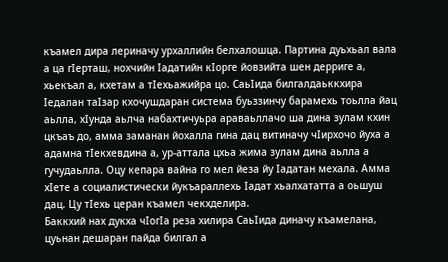къамел дира лериначу урхаллийн белхалошца. Партина дуьхьал вала а ца гIерташ, нохчийн Iадатийн кIорге йовзийта шен дерриге а, хьекъал а, кхетам а тIехьажийра цо. СаьIида билгалдаьккхира Iедалан таIзар кхочушдаран система буьззинчу барамехь тоьлла йац аьлла, хIунда аьлча набахтичуьра араваьллачо ша дина зулам кхин цкъаъ до, амма заманан йохалла гина дац витиначу чIирхочо йуха а адамна тIекхевдина а, ур-аттала цхьа жима зулам дина аьлла а гучудаьлла. Оцу кепара вайна го мел йеза йу Iадатан мехала. Амма хIете а социалистически йукъараллехь Iадат хьалхататта а оьшуш дац. Цу тIехь церан къамел чекхделира.
Баккхий нах дукха чIогIа реза хилира СаьIида диначу къамелана, цуьнан дешаран пайда билгал а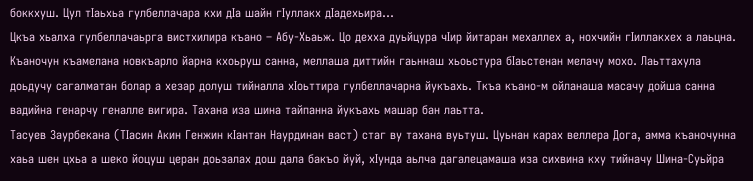боккхуш. Цул тIаьхьа гулбеллачара кхи дIа шайн гIуллакх дIадехьира…
Цкъа хьалха гулбеллачаьрга вистхилира къано – Абу-Хьаьж. Цо дехха дуьйцура чIир йитаран мехаллех а, нохчийн гIиллакхех а лаьцна.
Къаночун къамелана новкъарло йарна кхоьруш санна, меллаша диттийн гаьннаш хьоьстура бIаьстенан мелачу мохо. Лаьттахула доьдучу сагалматан болар а хезар долуш тийналла хIоьттира гулбеллачарна йукъахь. Ткъа къано-м ойланаша масачу дойша санна вадийна генарчу геналле вигира. Тахана иза шина тайпанна йукъахь машар бан лаьтта.
Тасуев Заурбекана (ТIасин Акин Генжин кIантан Наурдинан васт) стаг ву тахана вуьтуш. Цуьнан карах веллера Дога, амма къаночунна хаьа шен цхьа а шеко йоцуш церан доьзалах дош дала бакъо йуй, хIунда аьлча дагалецамаша иза сихвина кху тийначу Шина-Суьйра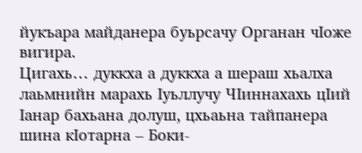йукъара майданера буьрсачу Органан чIоже вигира.
Цигахь… дуккха а дуккха а шераш хьалха лаьмнийн марахь Iуьллучу ЧIиннахахь цIий Iанар бахьана долуш, цхьаьна тайпанера шина кIотарна – Боки-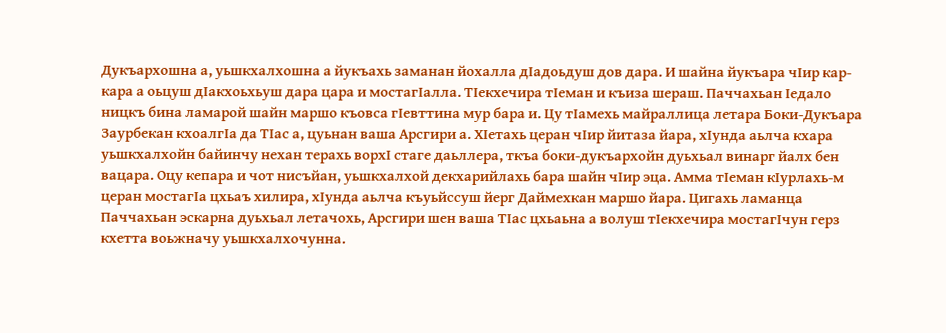Дукъархошна а, уьшкхалхошна а йукъахь заманан йохалла дIадоьдуш дов дара. И шайна йукъара чIир кар-кара а оьцуш дIакхоьхьуш дара цара и мостагIалла. ТIекхечира тIеман и къиза шераш. Паччахьан Iедало ницкъ бина ламарой шайн маршо къовса гIевттина мур бара и. Цу тIамехь майраллица летара Боки-Дукъара Заурбекан кхоалгIа да ТIас а, цуьнан ваша Арсгири а. ХIетахь церан чIир йитаза йара, хIунда аьлча кхара уьшкхалхойн байинчу нехан терахь ворхI стаге даьллера, ткъа боки-дукъархойн дуьхьал винарг йалх бен вацара. Оцу кепара и чот нисъйан, уьшкхалхой декхарийлахь бара шайн чIир эца. Амма тIеман кIурлахь-м церан мостагIа цхьаъ хилира, хIунда аьлча къуьйссуш йерг Даймехкан маршо йара. Цигахь ламанца Паччахьан эскарна дуьхьал летачохь, Арсгири шен ваша ТIас цхьаьна а волуш тIекхечира мостагIчун герз кхетта воьжначу уьшкхалхочунна.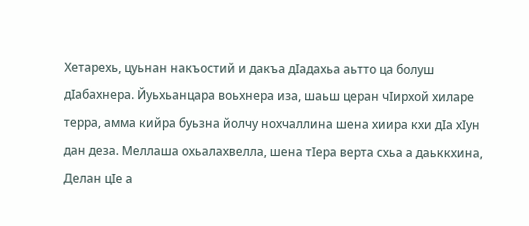Хетарехь, цуьнан накъостий и дакъа дIадахьа аьтто ца болуш дIабахнера. Йуьхьанцара воьхнера иза, шаьш церан чIирхой хиларе терра, амма кийра буьзна йолчу нохчаллина шена хиира кхи дIа хIун дан деза. Меллаша охьалахвелла, шена тIера верта схьа а даьккхина, Делан цIе а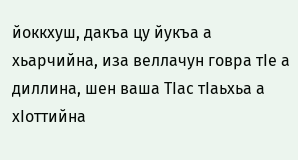йоккхуш, дакъа цу йукъа а хьарчийна, иза веллачун говра тIе а диллина, шен ваша ТIас тIаьхьа а хIоттийна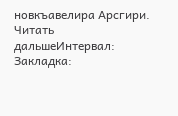новкъавелира Арсгири.
Читать дальшеИнтервал:
Закладка: